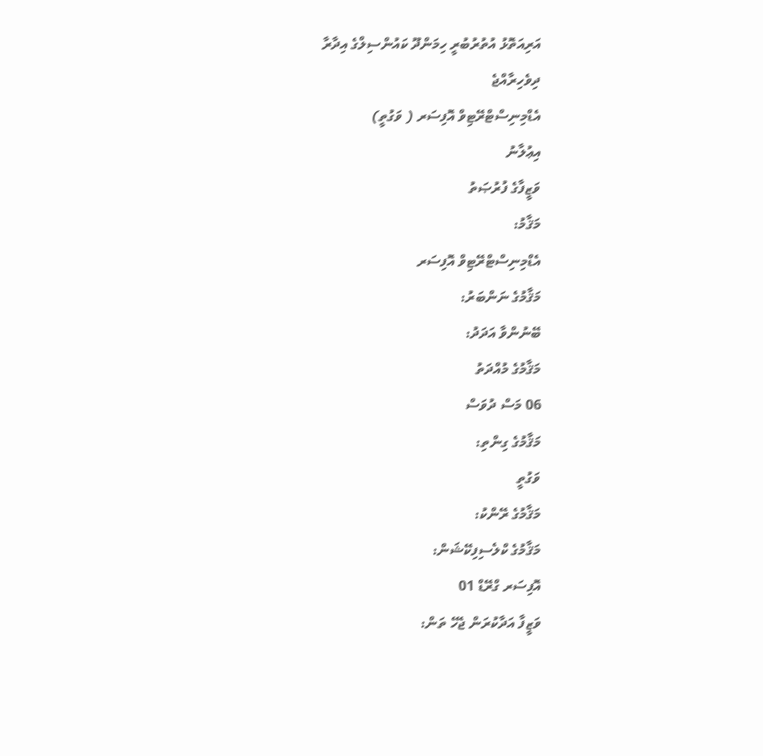އަރިއަތޮޅު އުތުރުބުރީ ހިމަންދޫ ކައުންސިލްގެ އިދާރާ
ދިވެހިރާއްޖެ
އެޑްމިނިސްޓްރޭޓިވް އޮފިސަރ ( ވަގުތީ)
އިޢުލާނު
ވަޒީފާގެ ފުރުޞަތު
މަޤާމު:
އެޑްމިނިސްޓްރޭޓިވް އޮފިސަރ
މަޤާމުގެ ނަންބަރު:
ބޭނުންވާ އަދަދު:
މަޤާމުގެ މުއްދަތު
06 މަސް ދުވަސް
މަޤާމުގެ ގިންތި:
ވަގުތީ
މަޤާމުގެ ރޭންކު:
މަޤާމުގެ ކްލެސިފިކޭޝަން:
އޮފިސަރ ގްރޭޑް 01
ވަޒީފާ އަދާކުރަން ޖެހޭ ތަން: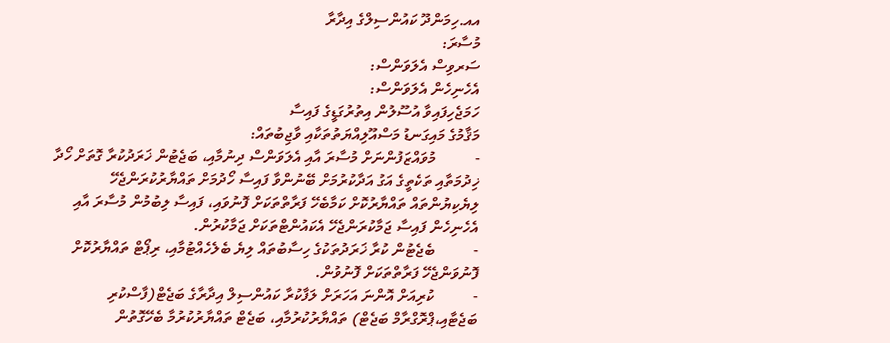އއ.ހިމަންދޫ ކައުންސިލްގެ އިދާރާ
މުސާރަ:
ސަރވިސް އެލަވަންސް:
އެހެނިހެން އެލަވަންސް:
ހަމަޖެހިފައިވާ އުސޫލުން އިތުރުގަޑީގެ ފައިސާ
މަޤާމުގެ މައިގަނޑު މަސްއޫލިއްޔަތުތަކާއި ވާޖިބުތައް:
-          މުވައްޒަފުންނަށް މުސާރަ އާއި އެލަވަންސް ދިނުމާއި، ބަޖެޓުން ޚަރަދުކުރާ ގޮތަށް ހޯދާ ޚިދުމަތާއި ތަކެތީގެ އަގު އަދާކުރުމަށް ބޭނުންވާ ފައިސާ ހޯދުމަށް ތައްޔާރުކުރަންޖެހޭ ލިޔެކިޔުންތައް ތައްޔާރުކޮށް ކަމާބެހޭ ފަރާތްތަކަށް ފޮނުވައި، ފައިސާ ލިބުމުން މުސާރަ އާއި އެހެނިހެން ފައިސާ ޖަމާކުރަންޖެހޭ އެކައުންޓްތަކަށް ޖަމާކުރުން.
-          ބެޖެޓުން ކުރާ ޚަރަދުތަކުގެ ހިސާބުތައް ލިޔެ ބެލެހެއްޓުމާއި، ރިޕޯޓް ތައްޔާރުކޮށް ފޮނުވަންޖެހޭ ފަރާތްތަކަށް ފޮނުވުން.
-          ކުރިއަށް އޮންނަ އަހަރަށް ލަފާކުރާ ކައުންސިލް އިދާރާގެ ބަޖެޓް(ފާސްކުރި ބަޖެޓާއި،ޕްރޮގްރާމް ބަޖެޓް) ތައްޔާރުކުރުމާއި، ބަޖެޓް ތައްޔާރުކުރުމާ ބެހޭގޮތުން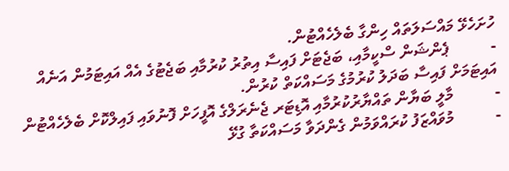ހުށަހެޅޭ މައްސަލަތައް ހިންގާ ބެލެހެއްޓުން.
-          ޕެންޝަން ސްކީމާއި، ބަޖެޓަށް ފައިސާ އިތުރު ކުރުމާއި ބަޖެޓުގެ އެއް އައިޓަމުން އަނެއް އައިޓަމަށް ފައިސާ ބަދަލު ކުރުމުގެ މަސައްކަތް ކުރުން.
-          މާލީ ބަޔާން ތައްޔާރުކުރުމާއި އޮޑިޓަރ ޖެނެރަލްގެ އޮފީހަށް ފޮނުވައި ފައިލްކޮށް ބެލެހެއްޓުން
-          މުވައްޒަފު ކުރައްވަމުން ގެންދަވާ މަސައްކަތާ ގުޅޭ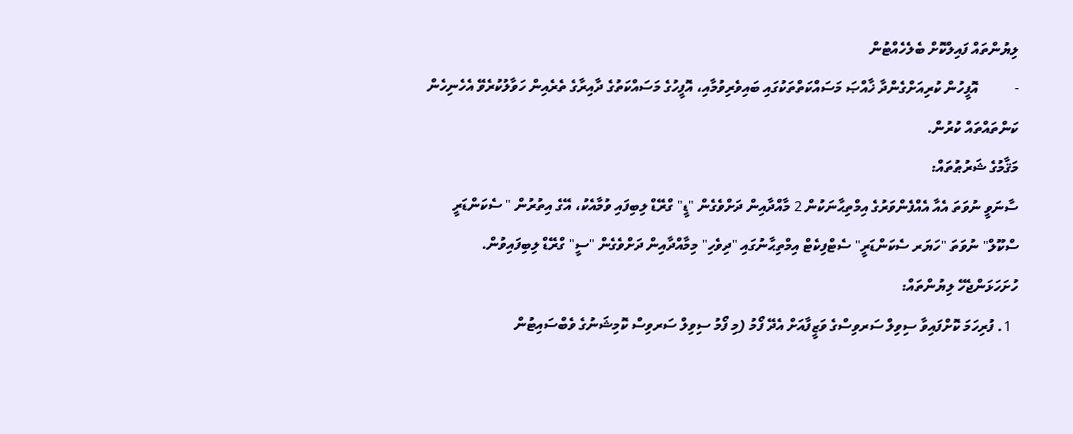ލިޔުންތައް ފައިލްކޮށް ބެލެހެއްޓުން
-          އޮފީހުން ކުރިއަށްގެންދާ ޚާއްޞަ މަސައްކަތްތަކުގައި ބައިވެރިވުމާއި، އޮފީހުގެ މަސައްކަތުގެ ދާއިރާގެ ތެރެއިން ހަވާލުކުރެވޭ އެހެނިހެން ކަންތައްތައް ކުރުން.
މަޤާމުގެ ޝަރުޠުތައް:
ސާނަވީ ނުވަތަ އެއާ އެއްފެންވަރުގެ އިމްތިޙާނަކުން 2 މާއްދާއިން ދަށްވެގެން "ޑީ" ގްރޭޑް ލިބިފައި ވުމާއެކު، އޭގެ އިތުރުން " ސެކަންޑަރީ ސްކޫލް" ނުވަތަ "ހަޔަރ ސެކަންޑަރީ" ސެޓްފިކެޓް އިމްތިޙާނުގައި "ދިވެހި" މިމާއްދާއިން ދަށްވެގެން "ސީ" ގްރޭޑް ލިބިފައިވުން.
ހުށަހަޅަންޖެހޭ ލިޔުންތައް:
  1. ފުރިހަމަ ކޮށްފައިވާ ސިވިލް ސަރވިސްގެ ވަޒީފާއަށް އެދޭ ފޯމު (މި ފޯމު ސިވިލް ސަރވިސް ކޮމިޝަނުގެ ވެބްސައިޓުން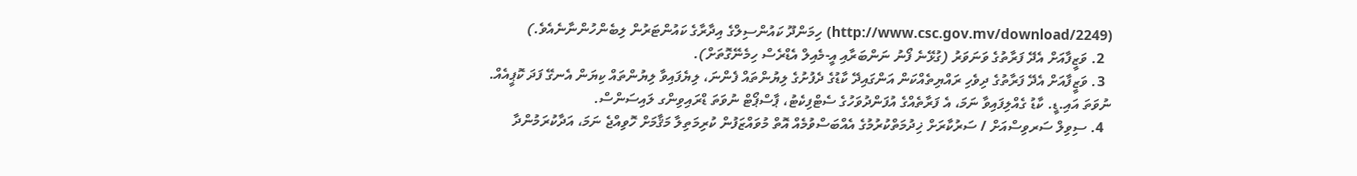(http://www.csc.gov.mv/download/2249) ހިމަންދޫ ކައުންސިލްގެ އިދާރާގެ ކައުންޓަރުން ލިބެންހުންނާނެއެވެ.)
  2. ވަޒީފާއަށް އެދޭ ފަރާތުގެ ވަނަވަރު (ގުޅޭނެ ފޯނު ނަންބަރާއި އީ-މެއިލް އެޑްރެސް ހިމެނޭގޮތަށް).
  3. ވަޒީފާއަށް އެދޭ ފަރާތުގެ ދިވެހި ރައްޔިތެއްކަން އަންގައިދޭ ކާޑުގެ ދެފުށުގެ ލިޔުންތައް ފެންނަ، ލިޔެފައިވާ ލިޔުންތައް ކިޔަން އެނގޭ ފަދަ ކޮޕީއެއް. ނުވަތަ އައި.ޑީ. ކާޑު ގެއްލިފައިވާ ނަމަ، އެ ފަރާތެއްގެ އުފަންދުވަހުގެ ސެޓްފިކެޓު، ޕާސްޕޯޓް ނުވަތަ ޑްރައިވިންގ ލައިސަންސް.
  4. ސިވިލް ސަރވިސްއަށް / ސަރުކާރަށް ޚިދުމަތްކުރުމުގެ އެއްބަސްވުމެއް އޮތް މުވައްޒަފުން ކުރިމަތިލާ މަޤާމަށް ހޮވިއްޖެ ނަމަ، އަދާކުރަމުންދާ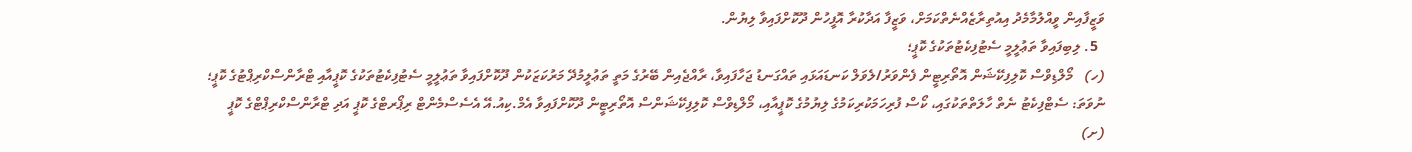ވަޒީފާއިން ވީއްލުމާމެދު އިއުތިރާޒެއްނެތްކަމަށް، ވަޒީފާ އަދާކުރާ އޮފީހުން ދޫކޮށްފައިވާ ލިޔުން.
  5. ލިބިފައިވާ ތަޢުލީމީ ސެޓުފިކެޓުތަކުގެ ކޮޕީ؛
(ހ)   މޯލްޑިވްސް ކޮލިފިކޭޝަން އޮތޯރިޓީން ފެންވަރު/ލެވަލް ކަނޑައަޅައި ތައްގަނޑު ޖަހާފައިވާ، ރާއްޖެއިން ބޭރުގެ މަތީ ތަޢުލީމުދޭ މަރުކަޒަކުން ދޫކޮށްފައިވާ ތަޢުލީމީ ސެޓުފިކެޓުތަކުގެ ކޮޕީއާއި ޓްރާންސްކްރިޕްޓުގެ ކޮޕީ؛ ނުވަތަ: ސެޓްފިކެޓު ނެތް ހާލަތްތަކުގައި، ކޯސް ފުރިހަމަކުރިކަމުގެ ލިޔުމުގެ ކޮޕީއާއި، މޯލްޑިވްސް ކޮލިފިކޭޝަންސް އޮތޯރިޓީން ދޫކޮށްފައިވާ އެމް.ކިއު.އޭ އެސެސްމެންޓް ރިޕޯރޓްގެ ކޮޕީ އަދި ޓްރާންސްކްރިޕްޓްގެ ކޮޕީ
(ށ)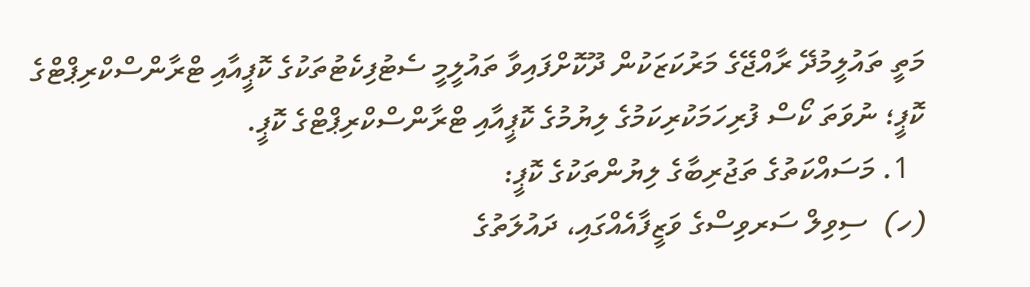މަތީ ތައުލީމުދޭ ރާއްޖޭގެ މަރުކަޒަކުން ދޫކޮށްފައިވާ ތައުލީމީ ސެޓުފިކެޓުތަކުގެ ކޮޕީއާއި ޓްރާންސްކްރިޕްޓްގެ ކޮޕީ؛ ނުވަތަ ކޯސް ފުރިހަމަކުރިކަމުގެ ލިޔުމުގެ ކޮޕީއާއި ޓްރާންސްކްރިޕްޓްގެ ކޮޕީ.
  1. މަސައްކަތުގެ ތަޖުރިބާގެ ލިޔުންތަކުގެ ކޮޕީ:
(ހ)  ސިވިލް ސަރވިސްގެ ވަޒީފާއެއްގައި، ދައުލަތުގެ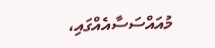މުއައްސަސާއެއްގައި،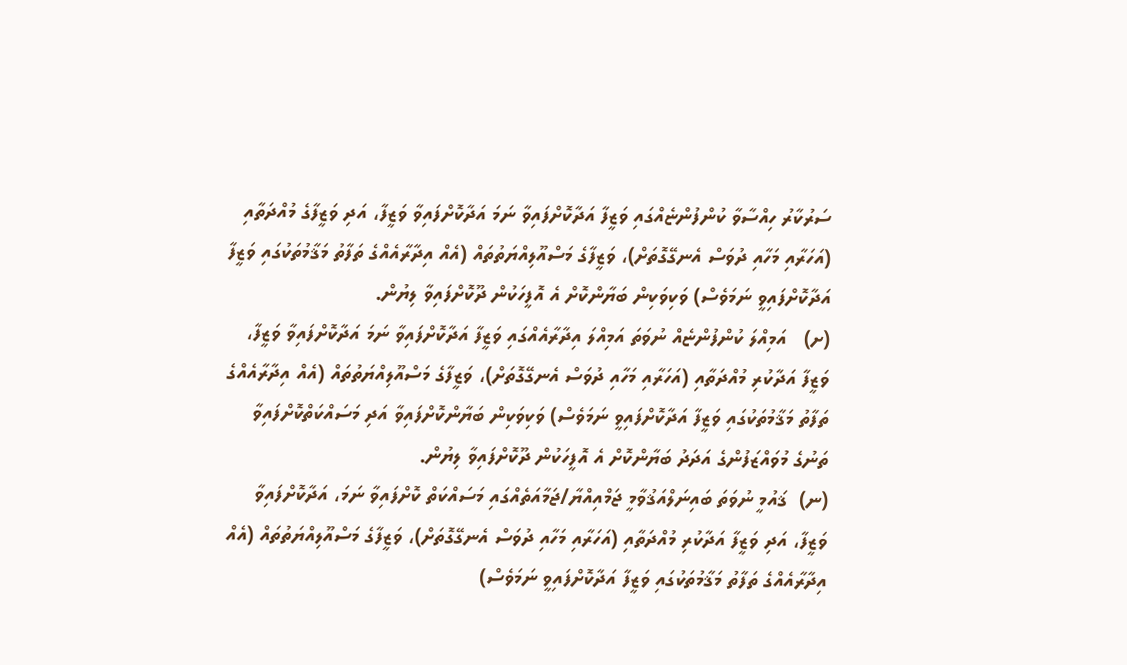ސަރުކާރު ހިއްސާވާ ކުންފުންޏެއްގައި ވަޒީފާ އަދާކޮށްފައިވާ ނަމަ އަދާކޮށްފައިވާ ވަޒީފާ، އަދި ވަޒީފާގެ މުއްދަތާއި (އަހަރާއި މަހާއި ދުވަސް އެނގޭގޮތަށް)، ވަޒީފާގެ މަސްއޫލިއްޔަތުތައް (އެއް އިދާރާއެއްގެ ތަފާތު މަޤާމުތަކުގައި ވަޒީފާ އަދާކޮށްފައިވީ ނަމަވެސް) ވަކިވަކިން ބަޔާންކޮށް އެ އޮފީހަކުން ދޫކޮށްފައިވާ ލިޔުން.
(ށ)   އަމިއްލަ ކުންފުންޏެއް ނުވަތަ އަމިއްލަ އިދާރާއެއްގައި ވަޒީފާ އަދާކޮށްފައިވާ ނަމަ އަދާކޮށްފައިވާ ވަޒީފާ، ވަޒީފާ އަދާކުރި މުއްދަތާއި (އަހަރާއި މަހާއި ދުވަސް އެނގޭގޮތަށް)، ވަޒީފާގެ މަސްއޫލިއްޔަތުތައް (އެއް އިދާރާއެއްގެ ތަފާތު މަޤާމުތަކުގައި ވަޒީފާ އަދާކޮށްފައިވީ ނަމަވެސް) ވަކިވަކިން ބަޔާންކޮށްފައިވާ އަދި މަސައްކަތްކޮށްފައިވާ ތަނުގެ މުވައްޒަފުންގެ އަދަދު ބަޔާންކޮށް އެ އޮފީހަކުން ދޫކޮށްފައިވާ ލިޔުން.
(ނ)  ޤައުމީ ނުވަތަ ބައިނަލްއަޤުވާމީ ޖަމްއިއްޔާ/ޖަމާއަތެއްގައި މަސައްކަތް ކޮށްފައިވާ ނަމަ، އަދާކޮށްފައިވާ ވަޒީފާ، އަދި ވަޒީފާ އަދާކުރި މުއްދަތާއި (އަހަރާއި މަހާއި ދުވަސް އެނގޭގޮތަށް)، ވަޒީފާގެ މަސްއޫލިއްޔަތުތައް (އެއް އިދާރާއެއްގެ ތަފާތު މަޤާމުތަކުގައި ވަޒީފާ އަދާކޮށްފައިވީ ނަމަވެސް)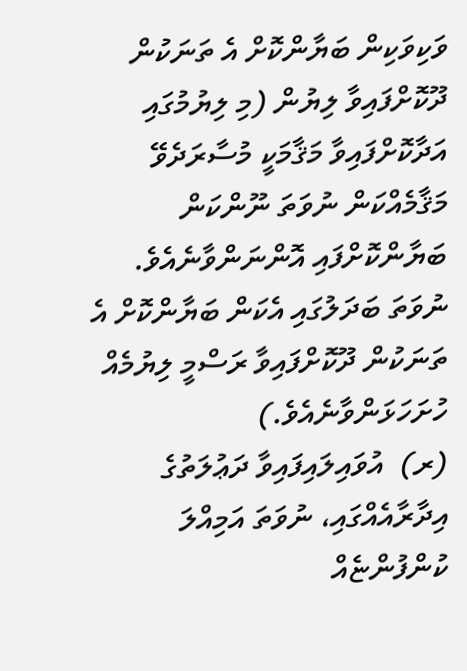ވަކިވަކިން ބަޔާންކޮށް އެ ތަނަކުން ދޫކޮށްފައިވާ ލިޔުން (މި ލިޔުމުގައި އަދާކޮށްފައިވާ މަޤާމަކީ މުސާރަދެވޭ މަޤާމެއްކަން ނުވަތަ ނޫންކަން ބަޔާންކޮށްފައި އޮންނަންވާނެއެވެ. ނުވަތަ ބަދަލުގައި އެކަން ބަޔާންކޮށް އެ ތަނަކުން ދޫކޮށްފައިވާ ރަސްމީ ލިޔުމެއް ހުށަހަޅަންވާނެއެވެ.)
(ރ)  އުވައިލައިފައިވާ ދަޢުލަތުގެ އިދާރާއެއްގައި، ނުވަތަ އަމިއްލަ ކުންފުންޏެއް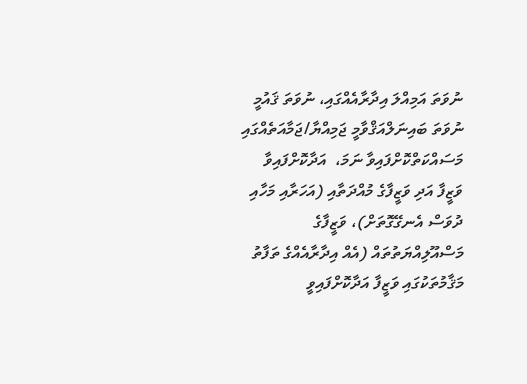ނުވަތަ އަމިއްލަ އިދާރާއެއްގައި، ނުވަތަ ޤައުމީ ނުވަތަ ބައިނަލްއަޤްވާމީ ޖަމިއްޔާ/ޖަމާއަތެއްގައި މަސައްކަތްކޮށްފައިވާ ނަމަ،  އަދާކޮށްފައިވާ ވަޒީފާ އަދި ވަޒީފާގެ މުއްދަތާއި (އަހަރާއި މަހާއި ދުވަސް އެނގޭގޮތަށް)، ވަޒީފާގެ މަސްއޫލިއްޔަތުތައް (އެއް އިދާރާއެއްގެ ތަފާތު މަޤާމުތަކުގައި ވަޒީފާ އަދާކޮށްފައިވީ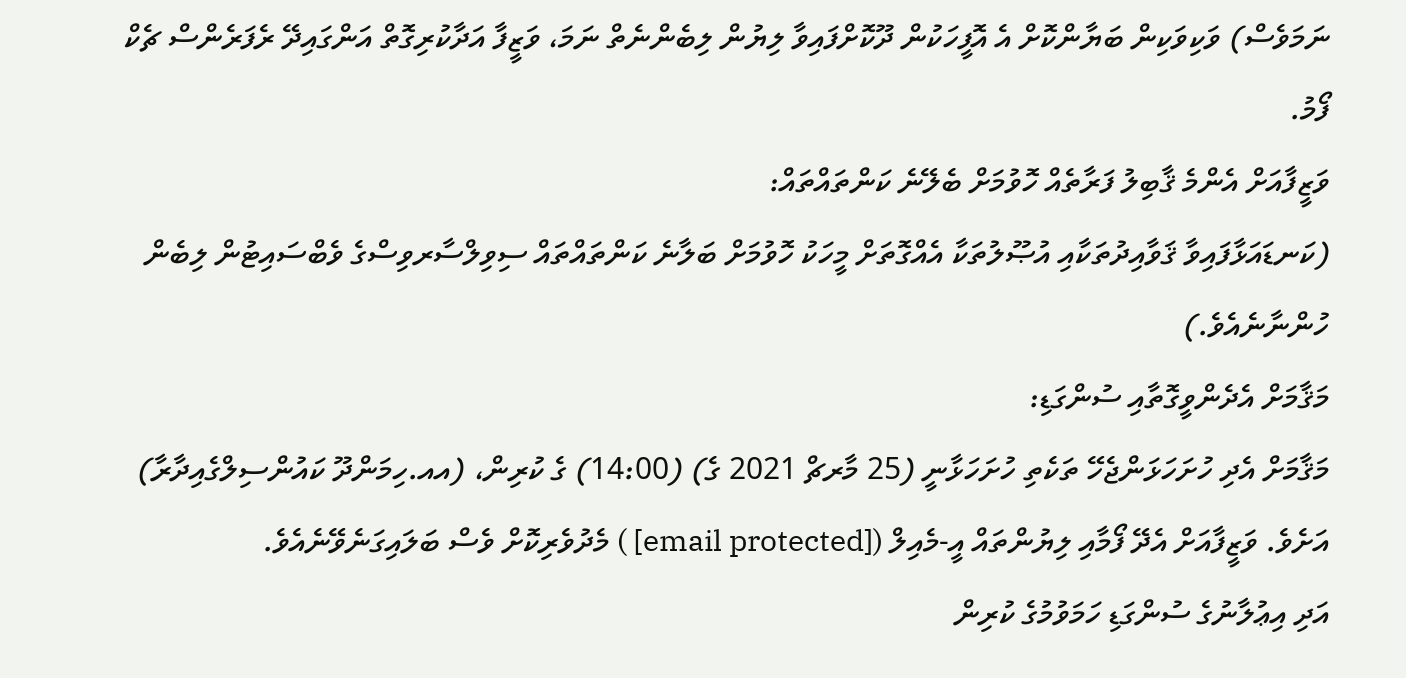ނަމަވެސް) ވަކިވަކިން ބަޔާންކޮށް އެ އޮފީހަކުން ދޫކޮށްފައިވާ ލިޔުން ލިބެންނެތް ނަމަ، ވަޒީފާ އަދާކުރިގޮތް އަންގައިދޭ ރެފަރެންސް ޗެކް ފޯމު.
ވަޒީފާއަށް އެންމެ ޤާބިލު ފަރާތެއް ހޮވުމަށް ބެލޭނެ ކަންތައްތައް:
(ކަނޑައަޅާފައިވާ ޤަވާއިދުތަކާއި އުޞޫލުތަކާ އެއްގޮތަށް މީހަކު ހޮވުމަށް ބަލާނެ ކަންތައްތައް ސިވިލްސާރވިސްގެ ވެބްސައިޓުން ލިބެން ހުންނާނެއެވެ.)
މަޤާމަށް އެދެންވީގޮތާއި ސުންގަޑި:
މަޤާމަށް އެދި ހުށަހަޅަންޖެހޭ ތަކެތި ހުށަހަޅާނީ (25 މާރޗް 2021 ގެ) (14:00) ގެ ކުރިން، (އއ.ހިމަންދޫ ކައުންސިލްގެއިދާރާ) އަށެވެ. ވަޒީފާއަށް އެދޭ ފޯމާއި ލިޔުންތައް އީ-މެއިލް ([email protected] ) މެދުވެރިކޮށް ވެސް ބަލައިގަނެވޭނެއެވެ.
އަދި އިޢުލާނުގެ ސުންގަޑި ހަމަވުމުގެ ކުރިން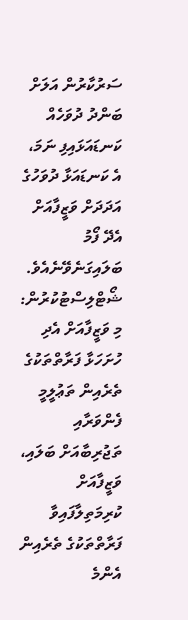ސަރުކާރުން އަލަށް ބަންދު ދުވަހެއް ކަނޑައަޅައިފި ނަމަ، އެ ކަނޑައަޅާ ދުވަހުގެ އަދަދަށް ވަޒީފާއަށް އެދޭ ފޯމު ބަލައިގަނެވޭނެއެވެ.
ޝޯޓްލިސްޓުކުރުން:
މި ވަޒީފާއަށް އެދި ހުށަހަޅާ ފަރާތްތަކުގެ ތެރެއިން ތަޢުލީމީ ފެންވަރާއި ތަޖުރިބާއަށް ބަލައި، ވަޒީފާއަށް ކުރިމަތިލާފައިވާ ފަރާތްތަކުގެ ތެރެއިން އެންމެ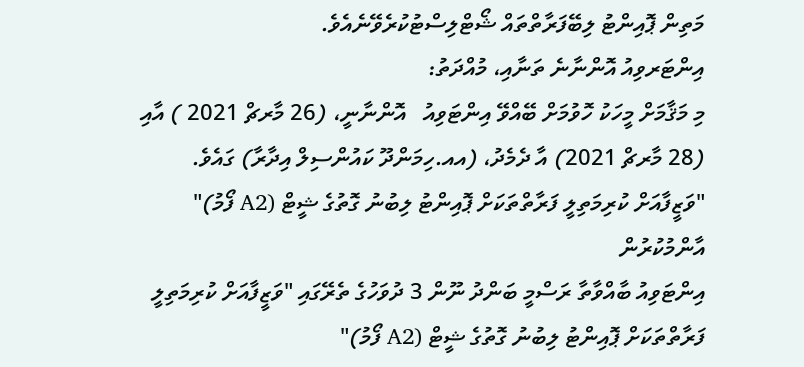މަތިން ޕޮއިންޓު ލިބޭފަރާތްތައް ޝޯޓްލިސްޓުކުރެވޭނެއެވެ.
އިންޓަރވިއު އޮންނާނެ ތަނާއި، މުއްދަތު:
މި މަޤާމަށް މީހަކު ހޮވުމަށް ބޭއްވޭ އިންޓަވިއު   އޮންނާނީ، (26 މާރޗް 2021 ) އާއި (28 މާރޗް 2021) އާ ދެމެދު، (އއ.ހިމަންދޫ ކައުންސިލް އިދާރާ) ގައެވެ.
"ވަޒީފާއަށް ކުރިމަތިލީ ފަރާތްތަކަށް ޕޮއިންޓު ލިބުނު ގޮތުގެ ޝީޓް (A2 ފޯމު)" އާންމުކުރުން
އިންޓަވިއު ބާއްވާތާ ރަސްމީ ބަންދު ނޫން 3 ދުވަހުގެ ތެރޭގައި "ވަޒީފާއަށް ކުރިމަތިލީ ފަރާތްތަކަށް ޕޮއިންޓު ލިބުނު ގޮތުގެ ޝީޓް (A2 ފޯމު)"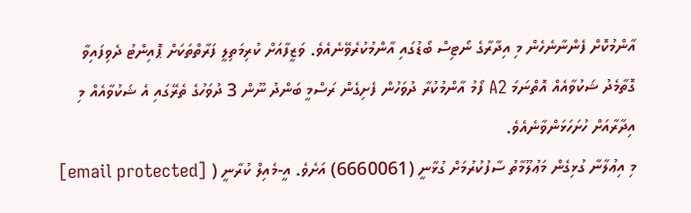އާންމުކޮށް ފެންނާނެހެން މި އިދާރާގެ ނޯޓިސް ބޯޑުގައި އާންމުކުރެވޭނެއެވެ. ވަޒީފާއަށް ކުރިމަތިލީ ފަރާތްތަކަށް ޕޮއިންޓު ދެވިފައިވާ ގޮތާމެދު ޝަކުވާއެއް އޮތްނަމަ A2 ފޯމު އާންމުކުރާ ދުވަހުން ފެށިގެން ރަސްމީ ބަންދު ނޫން 3 ދުވަހުގެ ތެރޭގައި އެ ޝަކުވާއެއް މި އިދާރާއަށް ހުށަހަޅަންވާނެއެވެ.
މި އިޢުލާނާ ގުޅިގެން މަޢުލޫމާތު ސާފުކުރުމަށް ގުޅާނީ (6660061) އަށެވެ. އީ-މެއިލް ކުރާނީ ( [email protected]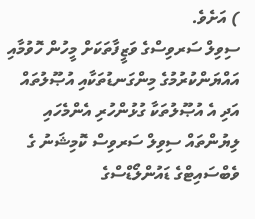) އަށެވެ.
ސިވިލް ސަރވިސްގެ ވަޒީފާތަކަށް މީހުން ހޮވުމާއި އައްޔަންކުރުމުގެ މިންގަނޑުތަކާއި އުޞޫލުތައް އަދި އެ އުޞޫލުތަކާ ގުޅުންހުރި އެންމެހައި ލިޔުންތައް ސިވިލް ސަރވިސް ކޮމިޝަނު ގެ ވެބްސައިޓްގެ ޑައުންލޯޑްސްގެ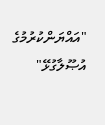"އައްޔަންކުރުމުގެ އުޞޫލާގުޅޭ"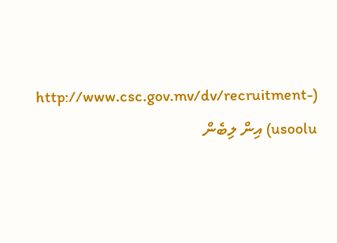(http://www.csc.gov.mv/dv/recruitment-usoolu) އިން ލިބެން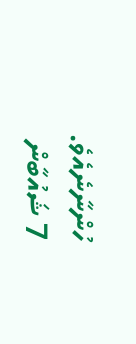ހުންނާނެއެވެ.
7 ޝައުބާން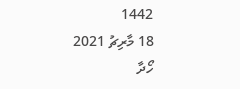1442
18 މާރިޗު 2021
ހޯދާ